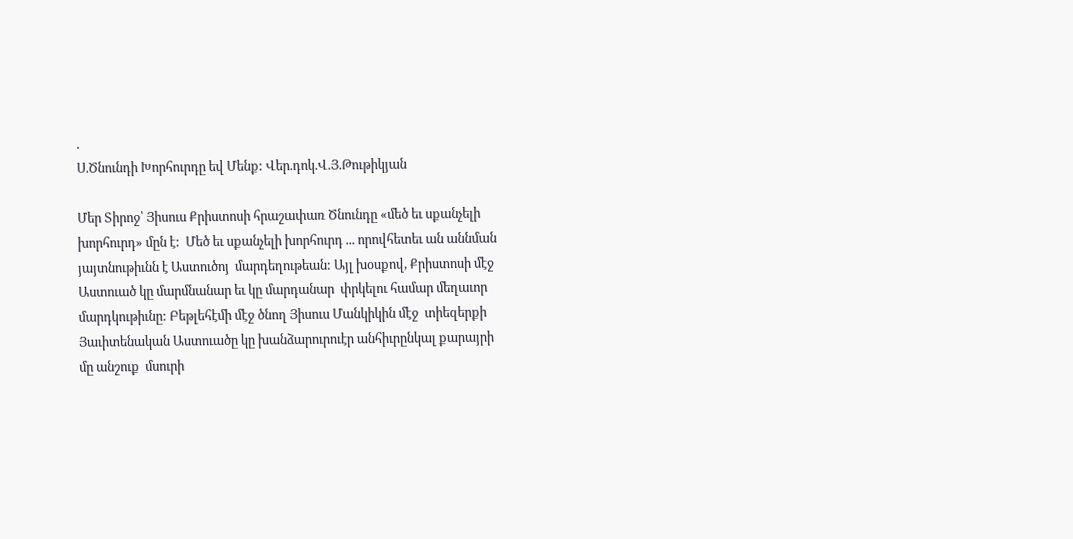.
Ս.Ծնունդի Խորհուրդը եվ Մենք: Վեր.դոկ.Վ.Յ.Թութիկյան

Մեր Տիրոջ՝ Յիսուս Քրիստոսի հրաշափառ Ծնունդը «մեծ եւ սքանչելի խորհուրդ» մըն է:  Մեծ եւ սքանչելի խորհուրդ ... որովհետեւ ան աննման յայտնութիւնն է Աստուծոյ  մարդեղութեան: Այլ խօսքով, Քրիստոսի մէջ Աստուած կը մարմնանար եւ կը մարդանար  փրկելու համար մեղաւոր մարդկութիւնը: Բեթլեհէմի մէջ ծնող Յիսուս Մանկիկին մէջ  տիեզերքի Յաւիտենական Աստուածը կը խանձարուրուէր անհիւրընկալ քարայրի մը անշուք  մսուրի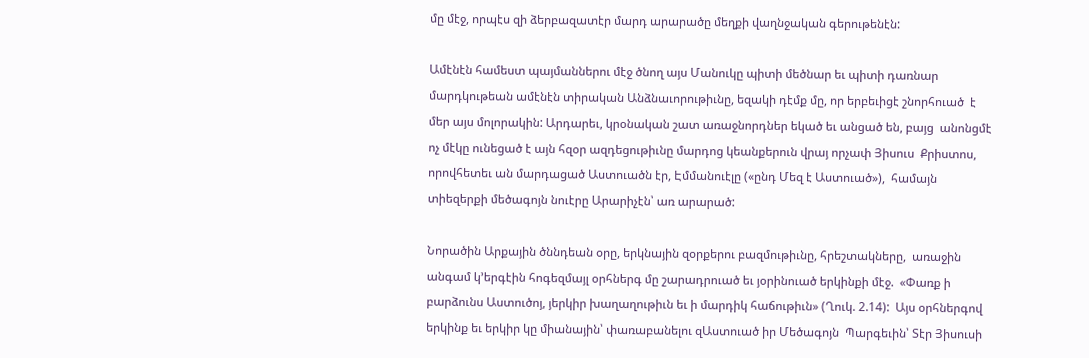մը մէջ, որպէս զի ձերբազատէր մարդ արարածը մեղքի վաղնջական գերութենէն:

Ամէնէն համեստ պայմաններու մէջ ծնող այս Մանուկը պիտի մեծնար եւ պիտի դառնար  մարդկութեան ամէնէն տիրական Անձնաւորութիւնը, եզակի դէմք մը, որ երբեւիցէ շնորհուած  է մեր այս մոլորակին: Արդարեւ, կրօնական շատ առաջնորդներ եկած եւ անցած են, բայց  անոնցմէ ոչ մէկը ունեցած է այն հզօր ազդեցութիւնը մարդոց կեանքերուն վրայ որչափ Յիսուս  Քրիստոս, որովհետեւ ան մարդացած Աստուածն էր, Էմմանուէլը («ընդ Մեզ է Աստուած»),  համայն տիեզերքի մեծագոյն նուէրը Արարիչէն՝ առ արարած:

Նորածին Արքային ծննդեան օրը, երկնային զօրքերու բազմութիւնը, հրեշտակները,  առաջին անգամ կ’երգէին հոգեզմայլ օրհներգ մը շարադրուած եւ յօրինուած երկինքի մէջ.  «Փառք ի բարձունս Աստուծոյ, յերկիր խաղաղութիւն եւ ի մարդիկ հաճութիւն» (Ղուկ. 2.14):  Այս օրհներգով երկինք եւ երկիր կը միանային՝ փառաբանելու զԱստուած իր Մեծագոյն  Պարգեւին՝ Տէր Յիսուսի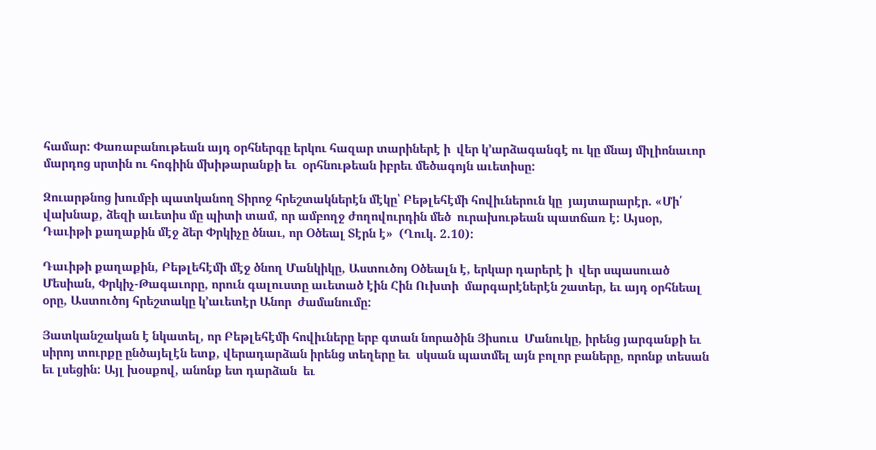համար: Փառաբանութեան այդ օրհներգը երկու հազար տարիներէ ի  վեր կ’արձագանգէ ու կը մնայ միլիոնաւոր մարդոց սրտին ու հոգիին մխիթարանքի եւ  օրհնութեան իբրեւ մեծագոյն աւետիսը:

Զուարթնոց խումբի պատկանող Տիրոջ հրեշտակներէն մէկը՝ Բեթլեհէմի հովիւներուն կը  յայտարարէր. «Մի՛ վախնաք, ձեզի աւետիս մը պիտի տամ, որ ամբողջ ժողովուրդին մեծ  ուրախութեան պատճառ է: Այսօր, Դաւիթի քաղաքին մէջ ձեր Փրկիչը ծնաւ, որ Օծեալ Տէրն է»  (Ղուկ. 2.10):

Դաւիթի քաղաքին, Բեթլեհէմի մէջ ծնող Մանկիկը, Աստուծոյ Օծեալն է, երկար դարերէ ի  վեր սպասուած Մեսիան, Փրկիչ-Թագաւորը, որուն գալուստը աւետած էին Հին Ուխտի  մարգարէներէն շատեր, եւ այդ օրհնեալ օրը, Աստուծոյ հրեշտակը կ’աւետէր Անոր  ժամանումը:

Յատկանշական է նկատել, որ Բեթլեհէմի հովիւները երբ գտան նորածին Յիսուս  Մանուկը, իրենց յարգանքի եւ սիրոյ տուրքը ընծայելէն ետք, վերադարձան իրենց տեղերը եւ  սկսան պատմել այն բոլոր բաները, որոնք տեսան եւ լսեցին: Այլ խօսքով, անոնք ետ դարձան  եւ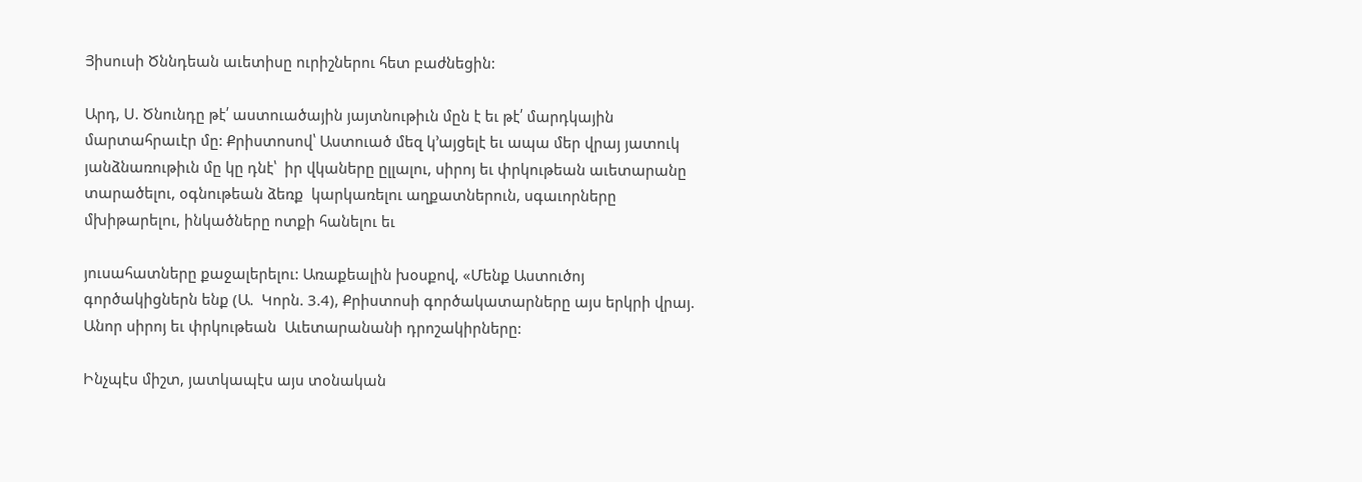Յիսուսի Ծննդեան աւետիսը ուրիշներու հետ բաժնեցին:

Արդ, Ս. Ծնունդը թէ՛ աստուածային յայտնութիւն մըն է եւ թէ՛ մարդկային մարտահրաւէր մը: Քրիստոսով՝ Աստուած մեզ կ’այցելէ եւ ապա մեր վրայ յատուկ յանձնառութիւն մը կը դնէ՝  իր վկաները ըլլալու, սիրոյ եւ փրկութեան աւետարանը տարածելու, օգնութեան ձեռք  կարկառելու աղքատներուն, սգաւորները մխիթարելու, ինկածները ոտքի հանելու եւ

յուսահատները քաջալերելու: Առաքեալին խօսքով, «Մենք Աստուծոյ գործակիցներն ենք (Ա.  Կորն. 3.4), Քրիստոսի գործակատարները այս երկրի վրայ. Անոր սիրոյ եւ փրկութեան  Աւետարանանի դրոշակիրները:

Ինչպէս միշտ, յատկապէս այս տօնական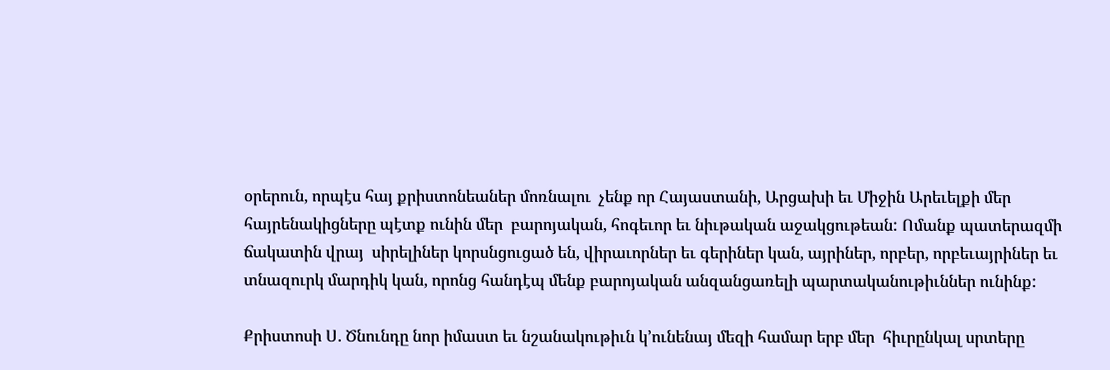օրերուն, որպէս հայ քրիստոնեաներ մոռնալու  չենք որ Հայաստանի, Արցախի եւ Միջին Արեւելքի մեր հայրենակիցները պէտք ունին մեր  բարոյական, հոգեւոր եւ նիւթական աջակցութեան: Ոմանք պատերազմի ճակատին վրայ  սիրելիներ կորսնցուցած են, վիրաւորներ եւ գերիներ կան, այրիներ, որբեր, որբեւայրիներ եւ  տնազուրկ մարդիկ կան, որոնց հանդէպ մենք բարոյական անզանցառելի պարտականութիւններ ունինք:

Քրիստոսի Ս. Ծնունդը նոր իմաստ եւ նշանակութիւն կ’ունենայ մեզի համար երբ մեր  հիւրընկալ սրտերը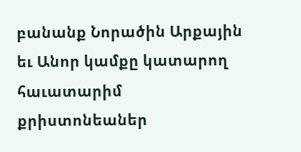բանանք Նորածին Արքային եւ Անոր կամքը կատարող հաւատարիմ  քրիստոնեաներ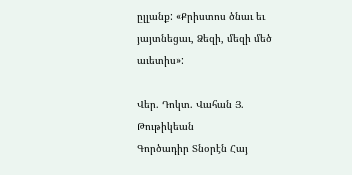ըլլանք: «Քրիստոս ծնաւ եւ յայտնեցաւ, Ձեզի, մեզի մեծ աւետիս»:

Վեր. Դոկտ. Վահան Յ. Թութիկեան
Գործադիր Տնօրէն Հայ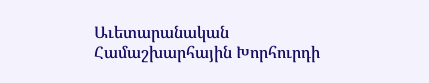Աւետարանական
Համաշխարհային Խորհուրդի